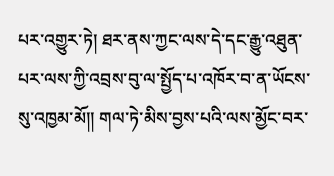པར་འགྱུར་ཏེ། ཐར་ནས་ཀྱང་ལས་དེ་དང་རྒྱུ་འཐུན་པར་ལས་ཀྱི་འབྲས་བུ་ལ་སྤྱོད་པ་འཁོར་བ་ན་ཡོངས་སུ་འཁྱམ་མོ།། གལ་ཏེ་མིས་བྱས་པའི་ལས་མྱོང་བར་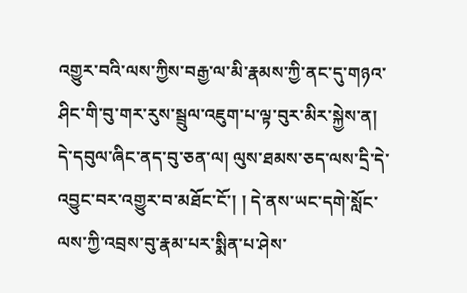འགྱུར་བའི་ལས་ཀྱིས་བརྒྱ་ལ་མི་རྣམས་ཀྱི་ནང་དུ་གཉའ་ཤིང་གི་བུ་གར་རུས་སྦྲུལ་འཇུག་པ་ལྟ་བུར་མིར་སྐྱེས་ན། དེ་དབུལ་ཞིང་ནད་བུ་ཅན་ལ། ལུས་ཐམས་ཅད་ལས་དྲི་དེ་འབྱུང་བར་འགྱུར་བ་མཐོང་ངོ་། ། དེ་ནས་ཡང་དགེ་སློང་ལས་ཀྱི་འབྲས་བུ་རྣམ་པར་སྨིན་པ་ཤེས་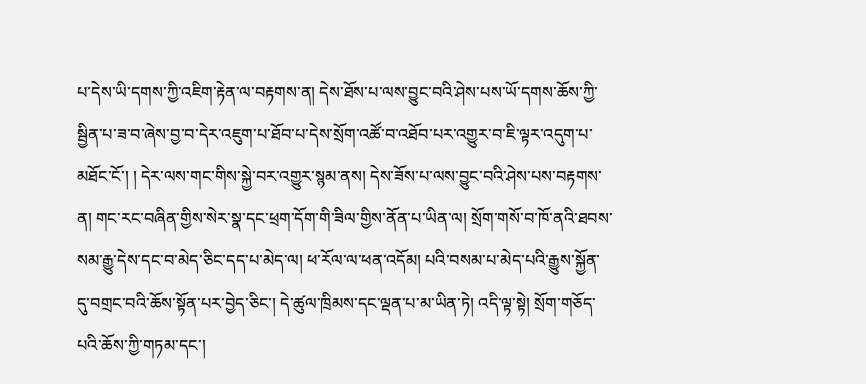པ་དེས་ཡི་དགས་ཀྱི་འཇིག་རྟེན་ལ་བརྟགས་ན། དེས་ཐོས་པ་ལས་བྱུང་བའི་ཤེས་པས་ཡོ་དགས་ཆོས་ཀྱི་སྦྱིན་པ་ཟ་བ་ཞེས་བྱ་བ་དེར་འཇུག་པ་ཐོབ་པ་དེས་སྲོག་འཚོ་བ་འཐོབ་པར་འགྱུར་བ་ཇི་ལྟར་འདུག་པ་མཐོང་ངོ་། ། དེར་ལས་གང་གིས་སྐྱེ་བར་འགྱུར་སྙམ་ནས། དེས་ཟོས་པ་ལས་བྱུང་བའི་ཤེས་པས་བརྟགས་ན། གང་རང་བཞིན་གྱིས་སེར་སྣ་དང་ཕྲག་དོག་གི་ཟིལ་གྱིས་ནོན་པ་ཡིན་ལ། སྲོག་གསོ་བ་ཁོ་ནའི་ཐབས་སམ་རྒྱུ་དེས་དང་བ་མེད་ཅིང་དད་པ་མེད་ལ། ཕ་རོལ་ལ་ཕན་འདོམ། པའི་བསམ་པ་མེད་པའི་རྒྱུས་སྐྱོན་དུ་བགྲང་བའི་ཆོས་སྟོན་པར་བྱེད་ཅིང་། དེ་ཚུལ་ཁྲིམས་དང་ལྡན་པ་མ་ཡིན་ཏེ། འདི་ལྟ་སྟེ། སྲོག་གཅོད་པའི་ཆོས་ཀྱི་གཏམ་དང་།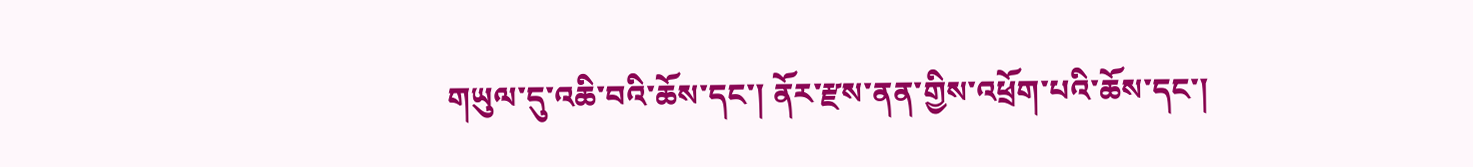གཡུལ་དུ་འཆི་བའི་ཆོས་དང་། ནོར་རྫས་ནན་གྱིས་འཕྲོག་པའི་ཆོས་དང་།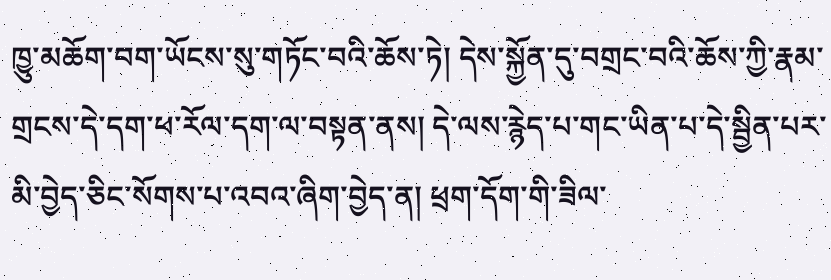ཁྱུ་མཆོག་བག་ཡོངས་སུ་གཏོང་བའི་ཆོས་ཏེ། དེས་སྐྱོན་དུ་བགྲང་བའི་ཆོས་ཀྱི་རྣམ་གྲངས་དེ་དག་ཕ་རོལ་དག་ལ་བསྟན་ནས། དེ་ལས་རྙེད་པ་གང་ཡིན་པ་དེ་སྦྱིན་པར་མི་བྱེད་ཅིང་སོགས་པ་འབའ་ཞིག་བྱེད་ན། ཕྲག་དོག་གི་ཟིལ་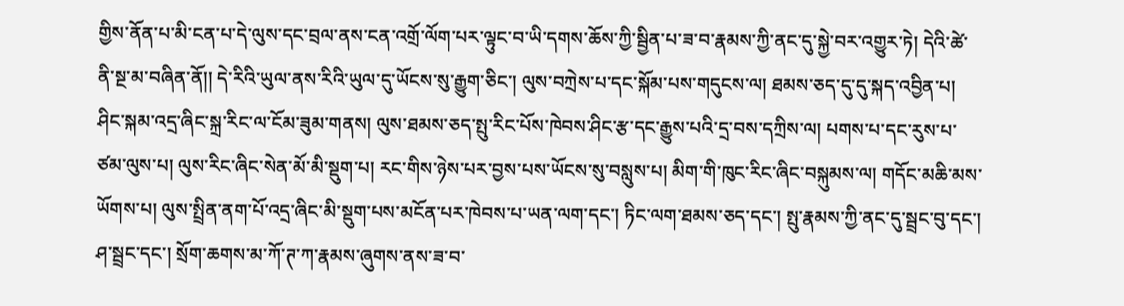གྱིས་ནོན་པ་མི་ངན་པ་དེ་ལུས་དང་བྲལ་ནས་ངན་འགྲོ་ལོག་པར་ལྟུང་བ་ཡི་དགས་ཆོས་ཀྱི་སྦྱིན་པ་ཟ་བ་རྣམས་ཀྱི་ནང་དུ་སྐྱེ་བར་འགྱུར་ཏེ། དེའི་ཚེ་ནི་སྔ་མ་བཞིན་ནོ།། དེ་རིའི་ཡུལ་ནས་རིའི་ཡུལ་དུ་ཡོངས་སུ་རྒྱུག་ཅིང་། ལུས་བཀྲེས་པ་དང་སྐོམ་པས་གདུངས་ལ། ཐམས་ཅད་དུ་དུ་སྐད་འབྱིན་པ། ཤིང་སྐམ་འདྲ་ཞིང་སྐྲ་རིང་ལ་ངོམ་ཟུམ་གནས། ལུས་ཐམས་ཅད་སྤུ་རིང་པོས་ཁེབས་ཤིང་རྩ་དང་རྒྱུས་པའི་དྲ་བས་དཀྲིས་ལ། པགས་པ་དང་རུས་པ་ཙམ་ལུས་པ། ལུས་རིང་ཞིང་སེན་མོ་མི་སྡུག་པ། རང་གིས་ཉེས་པར་བྱས་པས་ཡོངས་སུ་བསླུས་པ། མིག་གི་ཁུང་རིང་ཞིང་བསྐུམས་ལ། གདོང་མཆི་མས་ཡོགས་པ། ལུས་སྤྲིན་ནག་པོ་འདྲ་ཞིང་མི་སྡུག་པས་མངོན་པར་ཁེབས་པ་ཡན་ལག་དང་། ཏིང་ལག་ཐམས་ཅད་དང་། སྤུ་རྣམས་ཀྱི་ནང་དུ་སྦྲང་བུ་དང་། ཤ་སྦྲང་དང་། སྲོག་ཆགས་མ་ཀོ་ཊ་ཀ་རྣམས་ཞུགས་ནས་ཟ་བ་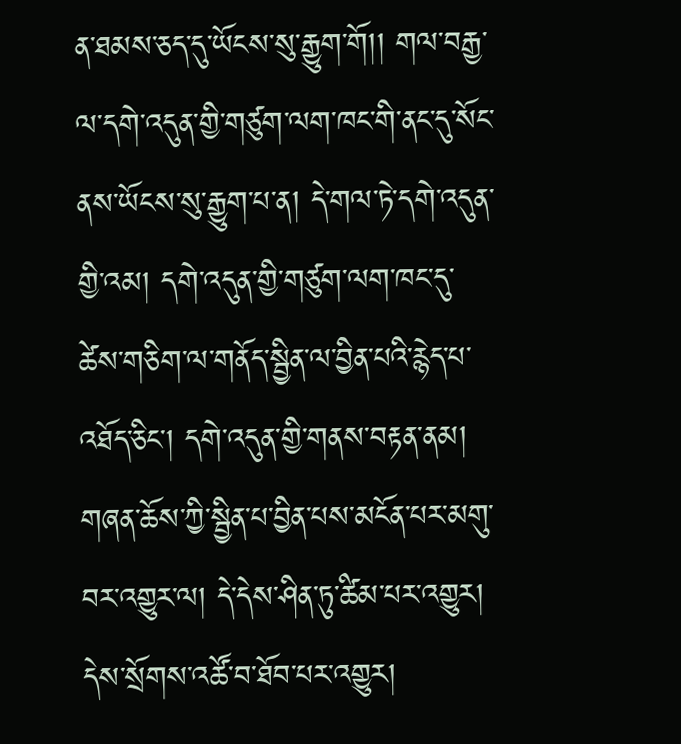ན་ཐམས་ཅད་དུ་ཡོངས་སུ་རྒྱུག་གོ།། གལ་བརྒྱ་ལ་དགེ་འདུན་གྱི་གཙུག་ལག་ཁང་གི་ནང་དུ་སོང་ནས་ཡོངས་སུ་རྒྱུག་པ་ན། དེ་གལ་ཏེ་དགེ་འདུན་གྱི་འམ། དགེ་འདུན་གྱི་གཙུག་ལག་ཁང་དུ་ཚེས་གཅིག་ལ་གནོད་སྦྱིན་ལ་བྱིན་པའི་རྙེད་པ་འཐོད་ཅིང་། དགེ་འདུན་གྱི་གནས་བརྟན་ནམ། གཞན་ཆོས་ཀྱི་སྦྱིན་པ་བྱིན་པས་མངོན་པར་མགུ་བར་འགྱུར་ལ། དེ་དེས་ཤིན་ཏུ་ཚིམ་པར་འགྱུར། དེས་སྲོགས་འཚོ་བ་ཐོབ་པར་འགྱུར།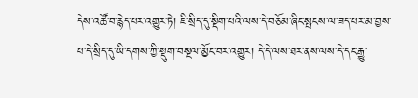དེས་འཚོ་བ་རྙེད་པར་འགྱུར་ཏེ། ཇི་སྲིད་དུ་སྡིག་པའི་ལས་དེ་བཅོམ་ཞིང་སྤངས་ལ་ཟད་པར་མ་བྱས་པ་དེ་སྲིད་དུ་ཡི་དགས་ཀྱི་སྡུག་བསྔལ་མྱོང་བར་འགྱུར། དེ་དེ་ལས་ཐར་ནས་ལས་དེ་དང་རྒྱུ་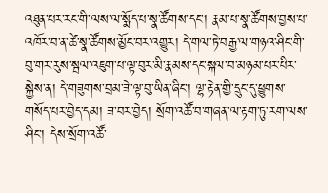འཐུན་པར་རང་གི་ལས་ལ་སྨོད་པ་སྣ་ཚོགས་དང་། རྣམ་པ་སྣ་ཚོགས་བྱས་པ་འཁོར་བ་ན་ཚེ་སྣ་ཚོགས་མྱོང་བར་འགྱུར། དེ་གལ་ཏེ་བརྒྱ་ལ་གཉའ་ཤིང་གི་བུ་གར་རུས་སྦལ་འཇུག་པ་ལྟ་བུར་མི་རྣམས་དང་སྐལ་བ་མཉམ་པར་པིར་སྐྱེས་ན། དེ་གཟུགས་བྲམ་ཟེ་ལྟ་བུ་ཡིན་ཞིང་། ལྷ་རྟེན་གྱི་དྲུང་དུ་ཕྱུགས་གསོད་པར་བྱེད་དམ། ཟ་བར་བྱེད། སྲོག་འཚོ་བ་གཞན་ལ་རྟག་ཏུ་རག་ལས་ཤིང་། དེས་སྲོག་འཚོ་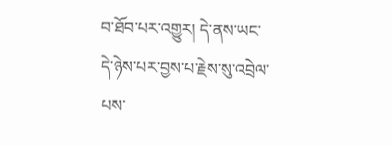བ་ཐོབ་པར་འགྱུར། དེ་ནས་ཡང་དེ་ཉེས་པར་བྱས་པ་རྗེས་སུ་འབྲེལ་པས་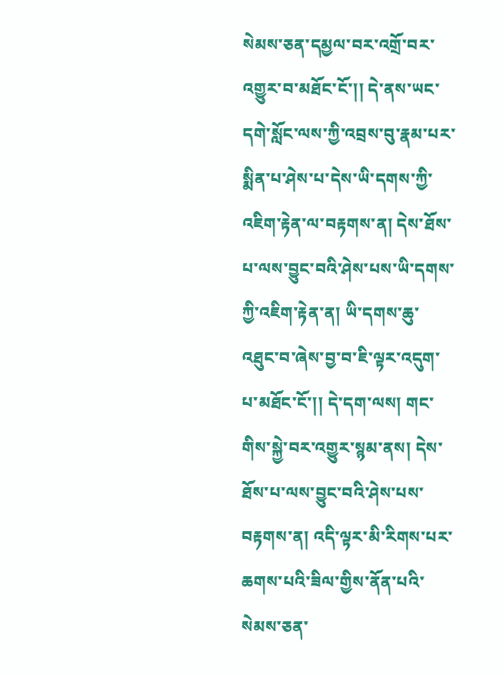སེམས་ཅན་དམྱལ་བར་འགྲོ་བར་འགྱུར་བ་མཐོང་ངོ་།། དེ་ནས་ཡང་དགེ་སློང་ལས་ཀྱི་འབྲས་བུ་རྣམ་པར་སྨིན་པ་ཤེས་པ་དེས་ཡི་དགས་ཀྱི་འཇིག་རྟེན་ལ་བརྟགས་ན། དེས་ཐོས་པ་ལས་བྱུང་བའི་ཤེས་པས་ཡི་དགས་ཀྱི་འཇིག་རྟེན་ན། ཡི་དགས་ཆུ་འཐུང་བ་ཞེས་བྱ་བ་ཇི་ལྟར་འདུག་པ་མཐོང་ངོ་།། དེ་དག་ལས། གང་གིས་སྐྱེ་བར་འགྱུར་སྙམ་ནས། དེས་ཐོས་པ་ལས་བྱུང་བའི་ཤེས་པས་བརྟགས་ན། འདི་ལྟར་མི་རིགས་པར་ཆགས་པའི་ཟིལ་གྱིས་ནོན་པའི་སེམས་ཅན་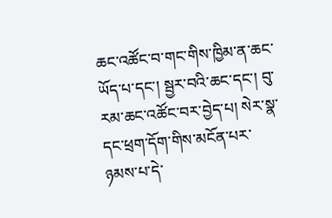ཆང་འཚོང་བ་གང་གིས་ཁྱིམ་ན་ཆང་ཡོད་པ་དང་། སྦྱར་བའི་ཆང་དང་། བུ་རམ་ཆང་འཚོང་བར་བྱེད་པ། སེར་སྣ་དང་ཕྲག་དོག་གིས་མངོན་པར་ཉམས་པ་དེ་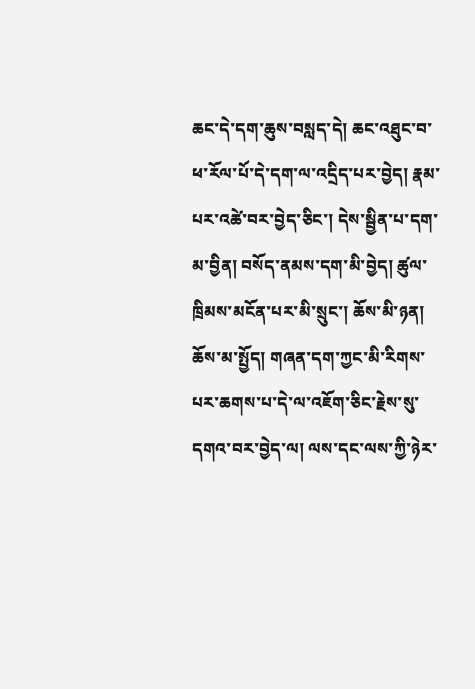ཆང་དེ་དག་ཆུས་བསླད་དེ། ཆང་འཐུང་བ་ཕ་རོལ་པོ་དེ་དག་ལ་འདྲིད་པར་བྱེད། རྣམ་པར་འཚེ་བར་བྱེད་ཅིང་། དེས་སྦྱིན་པ་དག་མ་བྱིན། བསོད་ནམས་དག་མི་བྱེད། ཚུལ་ཁྲིམས་མངོན་པར་མི་སྲུང་། ཆོས་མི་ཉན། ཆོས་མ་སྤྱོད། གཞན་དག་ཀྱང་མི་རིགས་པར་ཆགས་པ་དེ་ལ་འཇོག་ཅིང་རྗེས་སུ་དགའ་བར་བྱེད་ལ། ལས་དང་ལས་ཀྱི་ཉེར་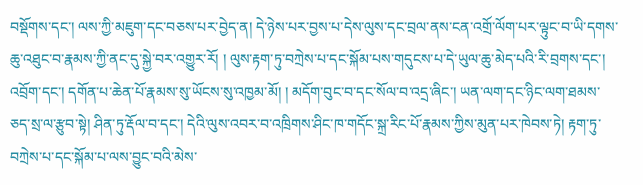བསྡོགས་དང་། ལས་ཀྱི་མཇུག་དང་བཅས་པར་བྱེད་ན། དེ་ཉེས་པར་བྱས་པ་དེས་ལུས་དང་བྲལ་ནས་ངན་འགྲོ་ལོག་པར་ལྟུང་བ་ཡི་དགས་ཆུ་འཐུང་བ་རྣམས་ཀྱི་ནང་དུ་སྐྱེ་བར་འགྱུར་རོ། ། ལུས་རྟག་ཏུ་བཀྲེས་པ་དང་སྐོམ་པས་གདུངས་པ་དེ་ཡུལ་ཆུ་མེད་པའི་རི་བྲགས་དང་། འབྲོག་དང་། དགོན་པ་ཆེན་པོ་རྣམས་སུ་ཡོངས་སུ་འཁྱམ་མོ། ། མདོག་བུང་བ་དང་སོལ་བ་འདྲ་ཞིང་། ཡན་ལག་དང་ཉིང་ལག་ཐམས་ཅད་སྲ་ལ་རྩུབ་སྟེ། ཤིན་ཏུ་རྡོལ་བ་དང་། དེའི་ལུས་འབར་བ་འཁྲིགས་ཤིང་ཁ་གདོང་སྐྲ་རིང་པོ་རྣམས་ཀྱིས་མུན་པར་ཁེབས་ཏེ། རྟག་ཏུ་བཀྲེས་པ་དང་སྐོམ་པ་ལས་བྱུང་བའི་མེས་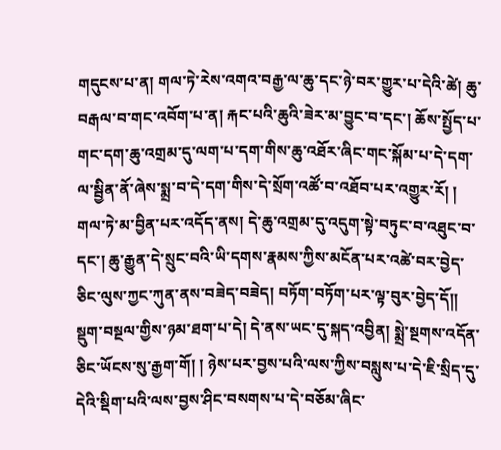གདུངས་པ་ན། གལ་ཏེ་རེས་འགའ་བརྒྱ་ལ་ཆུ་དང་ཉེ་བར་གྱུར་པ་དེའི་ཚེ། ཆུ་བརྒལ་བ་གང་འབོག་པ་ན། རྐང་པའི་ཆུའི་ཟེར་མ་བྱུང་བ་དང་། ཆོས་སྤྱོད་པ་གང་དག་ཆུ་འགྲམ་དུ་ལག་པ་དག་གིས་ཆུ་འཐོར་ཞིང་གང་སྐོམ་པ་དེ་དག་ལ་སྦྱིན་ནོ་ཞེས་སྨྲ་བ་དེ་དག་གིས་དེ་སྲོག་འཚོ་བ་འཐོབ་པར་འགྱུར་རོ། ། གལ་ཏེ་མ་བྱིན་པར་འདོད་ནས། དེ་ཆུ་འགྲམ་དུ་འདུག་སྟེ་བཏུང་བ་འཐུང་བ་དང་། ཆུ་རྒྱུན་དེ་སྲུང་བའི་ཡི་དགས་རྣམས་ཀྱིས་མངོན་པར་འཚེ་བར་བྱེད་ཅིང་ལུས་ཀྱང་ཀུན་ནས་བཟེད་བཟེད། བཏོག་བཏོག་པར་ལྟ་བུར་བྱེད་དོ།། སྡུག་བསྔལ་གྱིས་ཉམ་ཐག་པ་དེ། དེ་ནས་ཡང་དུ་སྐད་འབྱིན། སྨྲེ་སྔགས་འདོན་ཅིང་ཡོངས་སུ་རྒྱག་གོ། ། ཉེས་པར་བྱས་པའི་ལས་ཀྱིས་བསླུས་པ་དེ་ཇི་སྲིད་དུ་དེའི་སྡིག་པའི་ལས་བྱས་ཤིང་བསགས་པ་དེ་བཅོམ་ཞིང་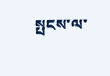སྤངས་ལ་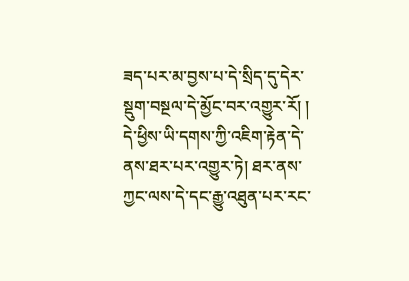ཟད་པར་མ་བྱས་པ་དེ་སྲིད་དུ་དེར་སྡུག་བསྔལ་དེ་མྱོང་བར་འགྱུར་རོ། ། དེ་ཕྱིས་ཡི་དགས་ཀྱི་འཇིག་རྟེན་དེ་ནས་ཐར་པར་འགྱུར་ཏེ། ཐར་ནས་ཀྱང་ལས་དེ་དང་རྒྱུ་འཐུན་པར་རང་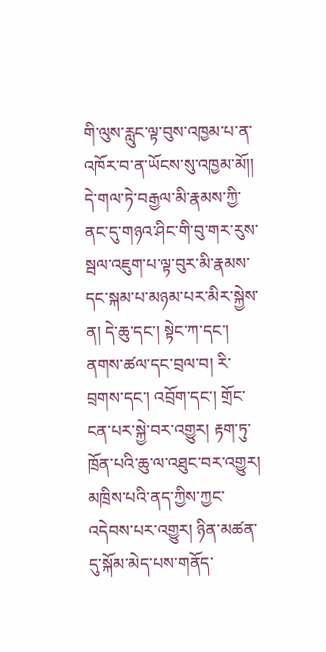གི་ལུས་རླུང་ལྟ་བུས་འཁྱམ་པ་ན་འཁོར་བ་ན་ཡོངས་སུ་འཁྱམ་མོ།། དེ་གལ་ཏེ་བརྒྱལ་མི་རྣམས་ཀྱི་ནང་དུ་གཉའ་ཤིང་གི་བུ་གར་རུས་སྦལ་འཇུག་པ་ལྟ་བུར་མི་རྣམས་དང་སྐམ་པ་མཉམ་པར་མིར་སྐྱེས་ན། དེ་ཆུ་དང་། སྟེང་ཀ་དང་། ནགས་ཚལ་དང་བྲལ་བ། རི་བྲགས་དང་། འབྲོག་དང་། གྲོང་ངན་པར་སྐྱེ་བར་འགྱུར། རྟག་ཏུ་ཁྲོན་པའི་ཆུ་ལ་འཐུང་བར་འགྱུར། མཁྲིས་པའི་ནད་ཀྱིས་ཀྱང་འདེབས་པར་འགྱུར། ཉིན་མཚན་དུ་སྐོམ་མེད་པས་གནོད་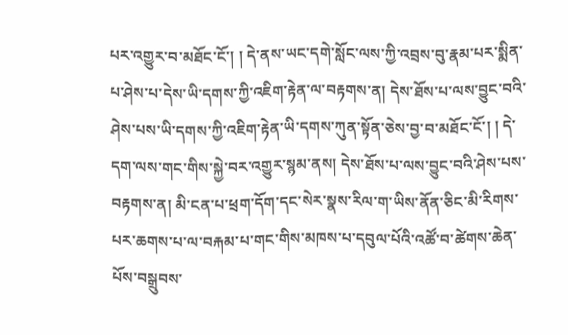པར་འགྱུར་བ་མཐོང་ངོ་། ། དེ་ནས་ཡང་དགེ་སློང་ལས་ཀྱི་འབྲས་བུ་རྣམ་པར་སྨིན་པ་ཤེས་པ་དེས་ཡི་དགས་ཀྱི་འཇིག་རྟེན་ལ་བརྟགས་ན། དེས་ཐོས་པ་ལས་བྱུང་བའི་ཤེས་པས་ཡི་དགས་ཀྱི་འཇིག་རྟེན་ཡི་དགས་ཀུན་སྟོན་ཅེས་བྱ་བ་མཐོང་ངོ་། ། དེ་དག་ལས་གང་གིས་སྐྱེ་བར་འགྱུར་སྙམ་ནས། དེས་ཐོས་པ་ལས་བྱུང་བའི་ཤེས་པས་བརྟགས་ན། མི་ངན་པ་ཕྲག་དོག་དང་སེར་སྣས་རིལ་ག་ཡིས་ནོན་ཅིང་མི་རིགས་པར་ཆགས་པ་ལ་བརྐམ་པ་གང་གིས་མཁས་པ་དབུལ་པོའི་འཚོ་བ་ཚེགས་ཆེན་པོས་བསྒྲུབས་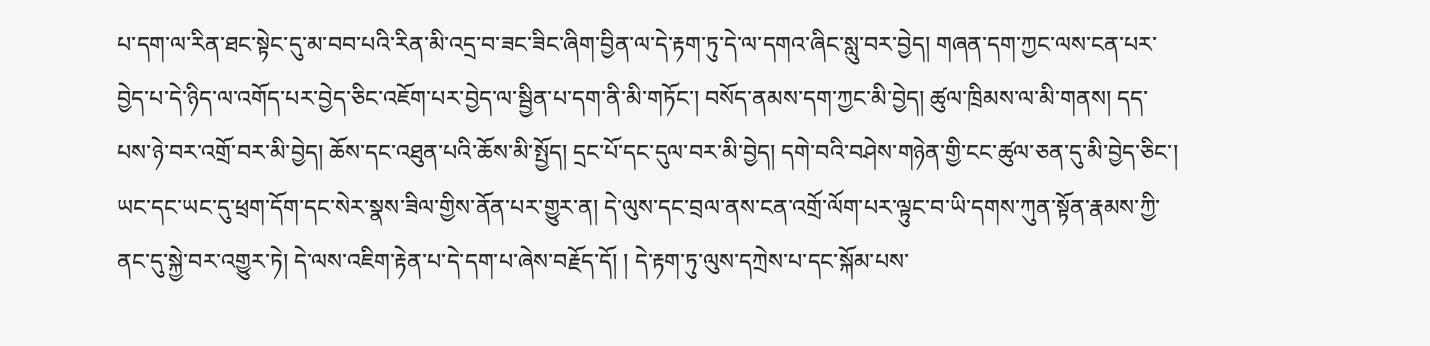པ་དག་ལ་རིན་ཐང་སྟེང་དུ་མ་བབ་པའི་རིན་མི་འདྲ་བ་ཟང་ཟིང་ཞིག་བྱིན་ལ་དེ་རྟག་ཏུ་དེ་ལ་དགའ་ཞིང་སླུ་བར་བྱེད། གཞན་དག་ཀྱང་ལས་ངན་པར་བྱེད་པ་དེ་ཉིད་ལ་འགོད་པར་བྱེད་ཅིང་འཇོག་པར་བྱེད་ལ་སྦྱིན་པ་དག་ནི་མི་གཏོང་། བསོད་ནམས་དག་ཀྱང་མི་བྱེད། ཚུལ་ཁྲིམས་ལ་མི་གནས། དད་པས་ཉེ་བར་འགྲོ་བར་མི་བྱེད། ཆོས་དང་འཐུན་པའི་ཆོས་མི་སྤྱོད། དྲང་པོ་དང་དུལ་བར་མི་བྱེད། དགེ་བའི་བཤེས་གཉེན་གྱི་ངང་ཚུལ་ཅན་དུ་མི་བྱེད་ཅིང་། ཡང་དང་ཡང་དུ་ཕྲག་དོག་དང་སེར་སྣས་ཟིལ་གྱིས་ནོན་པར་གྱུར་ན། དེ་ལུས་དང་བྲལ་ནས་ངན་འགྲོ་ལོག་པར་ལྟུང་བ་ཡི་དགས་ཀུན་སྟོན་རྣམས་ཀྱི་ནང་དུ་སྐྱེ་བར་འགྱུར་ཏེ། དེ་ལས་འཇིག་རྟེན་པ་དེ་དག་པ་ཞེས་བརྗོད་དོ། ། དེ་རྟག་ཏུ་ལུས་དཀྲེས་པ་དང་སྐོམ་པས་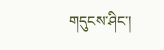གདུངས་ཤིང་།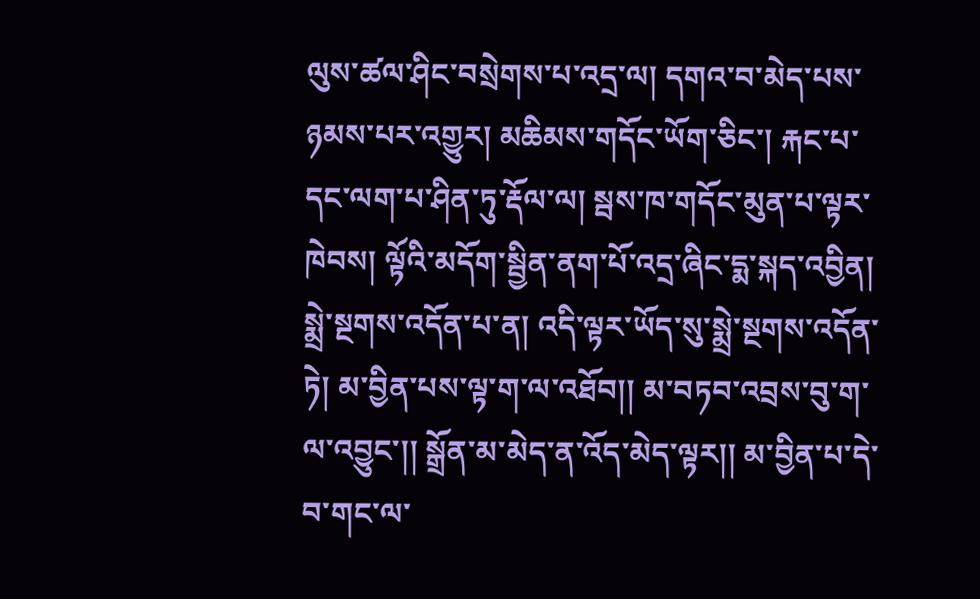ལུས་ཚལ་ཤིང་བསྲེགས་པ་འདྲ་ལ། དགའ་བ་མེད་པས་ཉམས་པར་འགྱུར། མཆིམས་གདོང་ཡོག་ཅིང་། རྐང་པ་དང་ལག་པ་ཤིན་ཏུ་རྡོལ་ལ། སྦས་ཁ་གདོང་མུན་པ་ལྟར་ཁེབས། ལྟོའི་མདོག་སྦྱིན་ནག་པོ་འདྲ་ཞིང་དྨ་སྐད་འབྱིན། སྨྲེ་སྔགས་འདོན་པ་ན། འདི་ལྟར་ཡོད་སུ་སྨྲེ་སྔགས་འདོན་ཏེ། མ་བྱིན་པས་ལྟ་ག་ལ་འཐོབ།། མ་བཏབ་འབྲས་བུ་ག་ལ་འབྱུང་།། སྒྲོན་མ་མེད་ན་འོད་མེད་ལྟར།། མ་བྱིན་པ་དེ་བ་གང་ལ་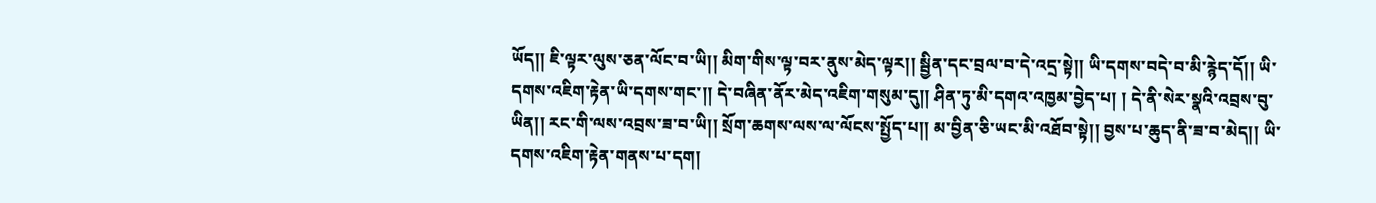ཡོད།། ཇི་ལྟར་ལུས་ཅན་ལོང་བ་ཡི།། མིག་གིས་ལྟ་བར་ནུས་མེད་ལྟར།། སྦྱིན་དང་བྲལ་བ་དེ་འདྲ་སྟེ།། ཡི་དགས་བདེ་བ་མི་རྙེད་དོ།། ཡི་དགས་འཇིག་རྟེན་ཡི་དགས་གང་།། དེ་བཞིན་ནོར་མེད་འཇིག་གསུམ་དུ།། ཤིན་ཏུ་མི་དགའ་འཁྱམ་བྱེད་པ། ། དེ་ནི་སེར་སྣའི་འབྲས་བུ་ཡིན།། རང་གི་ལས་འབྲས་ཟ་བ་ཡི།། སྲོག་ཆགས་ལས་ལ་ལོངས་སྤྱོད་པ།། མ་བྱིན་ཅི་ཡང་མི་འཐོབ་སྟེ།། བྱས་པ་ཆུད་ནི་ཟ་བ་མེད།། ཡི་དགས་འཇིག་རྟེན་གནས་པ་དག།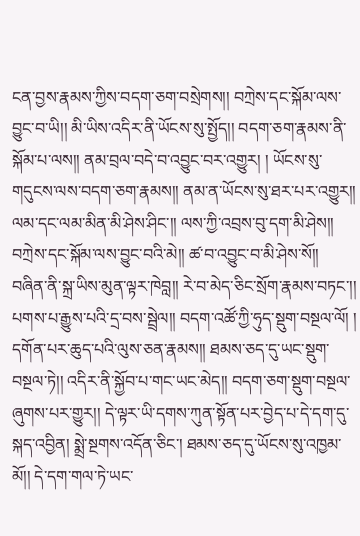ངན་བྱས་རྣམས་ཀྱིས་བདག་ཅག་བསྲེགས།། བཀྲེས་དང་སྐོམ་ལས་བྱུང་བ་ཡི།། མི་ཡིས་འདིར་ནི་ཡོངས་སུ་སྤྱོད།། བདག་ཅག་རྣམས་ནི་སྐོམ་པ་ལས།། ནམ་བྲལ་བདེ་བ་འབྱུང་བར་འགྱུར། ། ཡོངས་སུ་གདུངས་ལས་བདག་ཅག་རྣམས།། ནམ་ན་ཡོངས་སུ་ཐར་པར་འགྱུར།། ལམ་དང་ལམ་མིན་མི་ཤེས་ཤིང་།། ལས་ཀྱི་འབྲས་བུ་དག་མི་ཤེས།། བཀྲེས་དང་སྐོམ་ལས་བྱུང་བའི་མེ།། ཚ་བ་འབྱུང་བ་མི་ཤེས་སོ།། བཞིན་ནི་སྐྲ་ཡིས་མུན་ལྟར་ཁེབླ།། རེ་བ་མེད་ཅིང་སྲོག་རྣམས་བཏང་།། པགས་པ་རྒྱུས་པའི་དྲ་བས་སྦྲེལ།། བདག་འཚོ་ཀྱི་ཧུད་སྡུག་བསྔལ་ལོ། ། དགོན་པར་ཆུད་པའི་ལུས་ཅན་རྣམས།། ཐམས་ཅད་དུ་ཡང་སྡུག་བསྔལ་ཏེ།། འདིར་ནི་སྐྱོབ་པ་གང་ཡང་མེད།། བདག་ཅག་སྡུག་བསྔལ་ཞུགས་པར་གྱུར།། དེ་ལྟར་ཡི་དགས་ཀུན་སྟོན་པར་བྱེད་པ་དེ་དག་དུ་སྐད་འབྱིན། སྨྲེ་སྔགས་འདོན་ཅིང་། ཐམས་ཅད་དུ་ཡོངས་སུ་འཁྱམ་མོ།། དེ་དག་གལ་ཏེ་ཡང་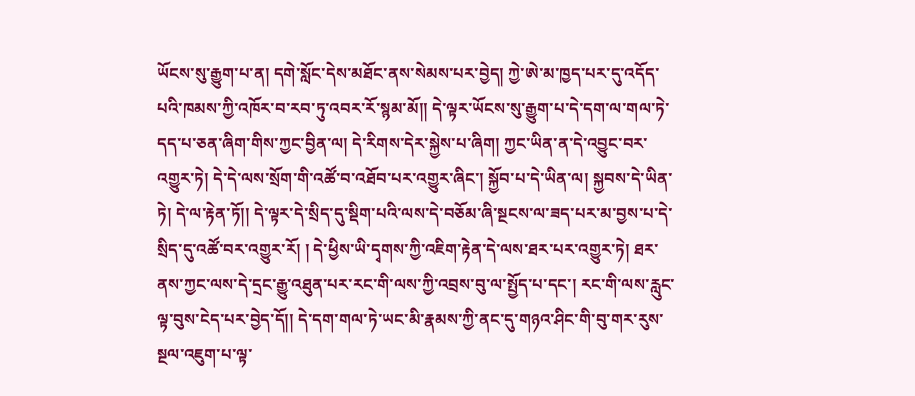ཡོངས་སུ་རྒྱུག་པ་ན། དགེ་སློང་དེས་མཐོང་ནས་སེམས་པར་བྱེད། ཀྱེ་ཨེ་མ་ཁྱད་པར་དུ་འདོད་པའི་ཁམས་ཀྱི་འཁོར་བ་རབ་ཏུ་འབར་རོ་སྙམ་མོ།། དེ་ལྟར་ཡོངས་སུ་རྒྱུག་པ་དེ་དག་ལ་གལ་ཏེ་དད་པ་ཅན་ཞིག་གིས་ཀྱང་བྱིན་ལ། དེ་རིགས་དེར་སྐྱེས་པ་ཞིག། ཀྱང་ཡིན་ན་དེ་འབྱུང་བར་འགྱུར་ཏེ། དེ་དེ་ལས་སྲོག་གི་འཚོ་བ་འཐོབ་པར་འགྱུར་ཞིང་། སྐྱོབ་པ་དེ་ཡིན་ལ། སྐྱབས་དེ་ཡིན་ཏེ། དེ་ལ་རྟེན་ཏོ།། དེ་ལྟར་དེ་སྲིད་དུ་སྡིག་པའི་ལས་དེ་བཅོམ་ཞི་སྔངས་ལ་ཟད་པར་མ་བྱས་པ་དེ་སྲིད་དུ་འཚོ་བར་འགྱུར་རོ། ། དེ་ཕྱིས་ཡི་དྭགས་ཀྱི་འཇིག་རྟེན་དེ་ལས་ཐར་པར་འགྱུར་ཏེ། ཐར་ནས་ཀྱང་ལས་དེ་དྲང་རྒྱུ་འཐུན་པར་རང་གི་ལས་ཀྱི་འབྲས་བུ་ལ་སྤྱོད་པ་དང་། རང་གི་ལས་རླུང་ལྟ་བུས་ངེད་པར་བྱེད་དོ།། དེ་དག་གལ་ཏེ་ཡང་མི་རྣམས་ཀྱི་ནང་དུ་གཉའ་ཤིང་གི་བུ་གར་རུས་སྔལ་འཇུག་པ་ལྟ་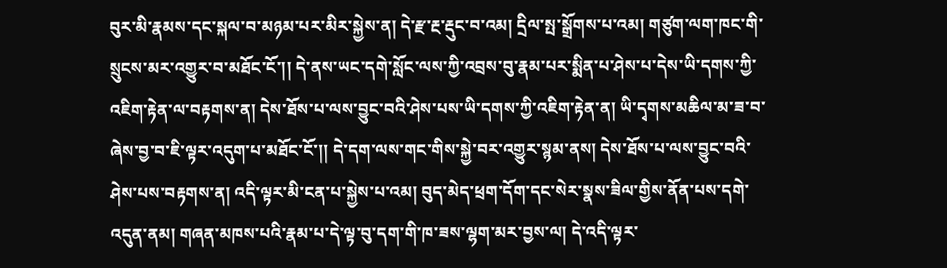བུར་མི་རྣམས་དང་སྐལ་བ་མཉམ་པར་མིར་སྐྱེས་ན། དེ་རྫ་རྔ་རྡུང་བ་འམ། དྲིལ་སྤ་སྒྲོགས་པ་འམ། གཙུག་ལག་ཁང་གི་སྲུངས་མར་འགྱུར་བ་མཐོང་ངོ་།། དེ་ནས་ཡང་དགེ་སློང་ལས་ཀྱི་འབྲས་བུ་རྣམ་པར་སྨིན་པ་ཤེས་པ་དེས་ཡི་དགས་ཀྱི་འཇིག་རྟེན་ལ་བརྟགས་ན། དེས་ཐོས་པ་ལས་བྱུང་བའི་ཤེས་པས་ཡི་དགས་ཀྱི་འཇིག་རྟེན་ན། ཡི་དྭགས་མཆིལ་མ་ཟ་བ་ཞེས་བྱ་བ་ཇི་ལྟར་འདུག་པ་མཐོང་ངོ་།། དེ་དག་ལས་གང་གིས་སྐྱེ་བར་འགྱུར་སྙམ་ནས། དེས་ཐོས་པ་ལས་བྱུང་བའི་ཤེས་པས་བརྟགས་ན། འདི་ལྟར་མི་ངན་པ་སྐྱེས་པ་འམ། བུད་མེད་ཕྲག་དོག་དང་སེར་སྣས་ཟིལ་གྱིས་ནོན་པས་དགེ་འདུན་ནམ། གཞན་མཁས་པའི་རྣམ་པ་དེ་ལྟ་བུ་དག་གི་ཁ་ཟས་ལྷག་མར་བྱས་ལ། དེ་འདི་ལྟར་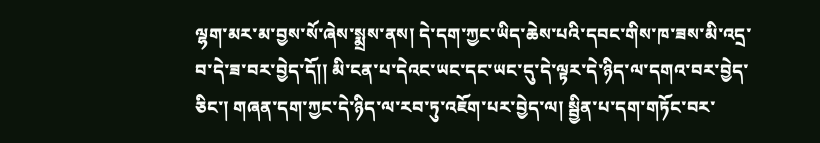ལྷག་མར་མ་བྱས་སོ་ཞེས་སྨྲས་ནས། དེ་དག་ཀྱང་ཡིད་ཆེས་པའི་དབང་གིས་ཁ་ཟས་མི་འདྲ་བ་དེ་ཟ་བར་བྱེད་དོ།། མི་ངན་པ་དེའང་ཡང་དང་ཡང་དུ་དེ་ལྟར་དེ་ཉིད་ལ་དགའ་བར་བྱེད་ཅིང་། གཞན་དག་ཀྱང་དེ་ཉིད་ལ་རབ་ཏུ་འཇོག་པར་བྱེད་ལ། སྦྱིན་པ་དག་གཏོང་བར་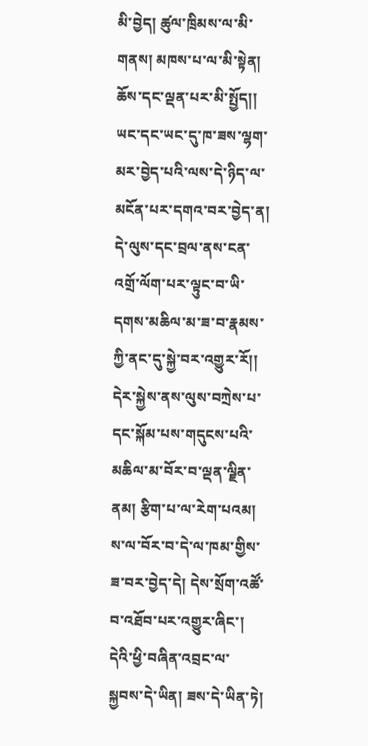མི་བྱེད། ཚུལ་ཁྲིམས་ལ་མི་གནས། མཁས་པ་ལ་མི་སྟེན། ཆོས་དང་ལྡན་པར་མི་སྤྱོད།། ཡང་དང་ཡང་དུ་ཁ་ཟས་ལྷག་མར་བྱེད་པའི་ལས་དེ་ཉིད་ལ་མངོན་པར་དགའ་བར་བྱེད་ན། དེ་ལུས་དང་བྲལ་ནས་ངན་འགྲོ་ལོག་པར་ལྟུང་བ་ཡི་དགས་མཆིལ་མ་ཟ་བ་རྣམས་ཀྱི་ནང་དུ་སྐྱེ་བར་འགྱུར་རོ།། དེར་སྐྱེས་ནས་ལུས་བཀྲེས་པ་དང་སྐོམ་པས་གདུངས་པའི་མཆིལ་མ་བོར་བ་ལྡན་ལྗིན་ནམ། རྩིག་པ་ལ་རེག་པའམ། ས་ལ་བོར་བ་དེ་ལ་ཁམ་གྱིས་ཟ་བར་བྱེད་དེ། དེས་སྲོག་འཚོ་བ་འཐོབ་པར་འགྱུར་ཞིང་། དེའི་ཕྱི་བཞིན་འབྲང་ལ་སྐྱབས་དེ་ཡིན། ཟས་དེ་ཡིན་ཏེ།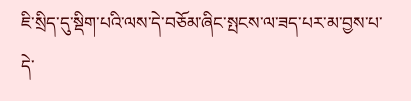ཇི་སྲིད་དུ་སྡིག་པའི་ལས་དེ་བཅོམ་ཞིང་སྤངས་ལ་ཟད་པར་མ་བྱས་པ་དེ་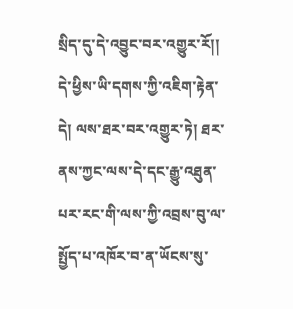སྲིད་དུ་དེ་འབྱུང་བར་འགྱུར་རོ།། དེ་ཕྱིས་ཡི་དགས་ཀྱི་འཇིག་རྟེན་དེ། ལས་ཐར་བར་འགྱུར་ཏེ། ཐར་ནས་ཀྱང་ལས་དེ་དང་རྒྱུ་འཐུན་པར་རང་གི་ལས་ཀྱི་འབྲས་བུ་ལ་སྤྱོད་པ་འཁོར་བ་ན་ཡོངས་སུ་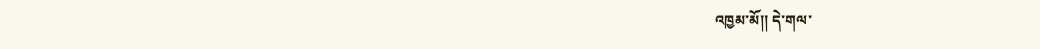འཁྱམ་མོ།། དེ་གལ་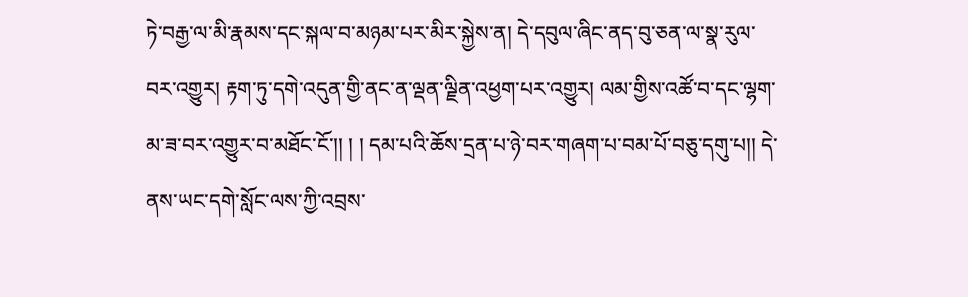ཏེ་བརྒྱ་ལ་མི་རྣམས་དང་སྐལ་བ་མཉམ་པར་མིར་སྐྱེས་ན། དེ་དབུལ་ཞིང་ནད་བུ་ཅན་ལ་སྣ་རུལ་བར་འགྱུར། རྟག་ཏུ་དགེ་འདུན་གྱི་ནང་ན་ལྡན་ལྗིན་འཕྱག་པར་འགྱུར། ལམ་གྱིས་འཚོ་བ་དང་ལྷག་མ་ཟ་བར་འགྱུར་བ་མཐོང་ངོ་།། ། ། དམ་པའི་ཆོས་དྲན་པ་ཉེ་བར་གཞག་པ་བམ་པོ་བཅུ་དགུ་པ།། དེ་ནས་ཡང་དགེ་སློང་ལས་ཀྱི་འབྲས་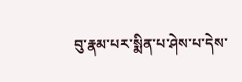བུ་རྣམ་པར་སྨིན་པ་ཤེས་པ་དེས་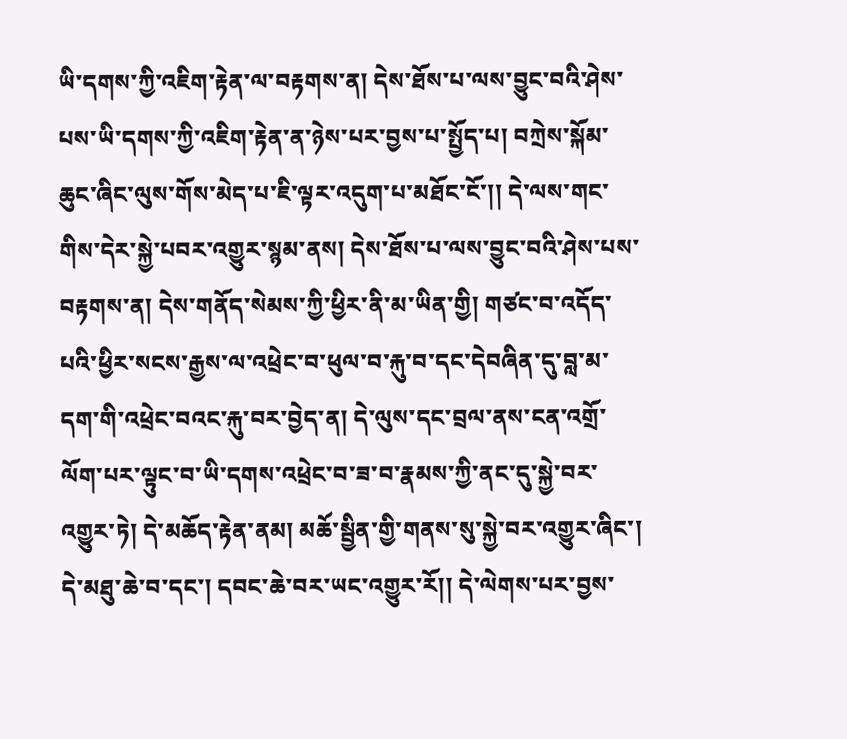ཡི་དགས་ཀྱི་འཇིག་རྟེན་ལ་བརྟགས་ན། དེས་ཐོས་པ་ལས་བྱུང་བའི་ཤེས་པས་ཡི་དགས་ཀྱི་འཇིག་རྟེན་ན་ཉེས་པར་བྱས་པ་སྤྱོད་པ། བཀྲེས་སྐོམ་ཆུང་ཞིང་ལུས་གོས་མེད་པ་ཇི་ལྟར་འདུག་པ་མཐོང་ངོ་།། དེ་ལས་གང་གིས་དེར་སྐྱེ་པབར་འགྱུར་སྙམ་ནས། དེས་ཐོས་པ་ལས་བྱུང་བའི་ཤེས་པས་བརྟགས་ན། དེས་གནོད་སེམས་ཀྱི་ཕྱིར་ནི་མ་ཡིན་གྱི། གཙང་བ་འདོད་པའི་ཕྱིར་སངས་རྒྱས་ལ་འཕྲེང་བ་ཕུལ་བ་རྐུ་བ་དང་དེབཞིན་དུ་བླ་མ་དག་གི་འཕྲེང་བའང་རྐུ་བར་བྱེད་ན། དེ་ལུས་དང་བྲལ་ནས་ངན་འགྲོ་ལོག་པར་ལྟུང་བ་ཡི་དགས་འཕྲེང་བ་ཟ་བ་རྣམས་ཀྱི་ནང་དུ་སྐྱེ་བར་འགྱུར་ཏེ། དེ་མཆོད་རྟེན་ནམ། མཆོ་སྦྱིན་གྱི་གནས་སུ་སྐྱེ་བར་འགྱུར་ཞིང་། དེ་མཐུ་ཆེ་བ་དང་། དབང་ཆེ་བར་ཡང་འགྱུར་རོ།། དེ་ལེགས་པར་བྱས་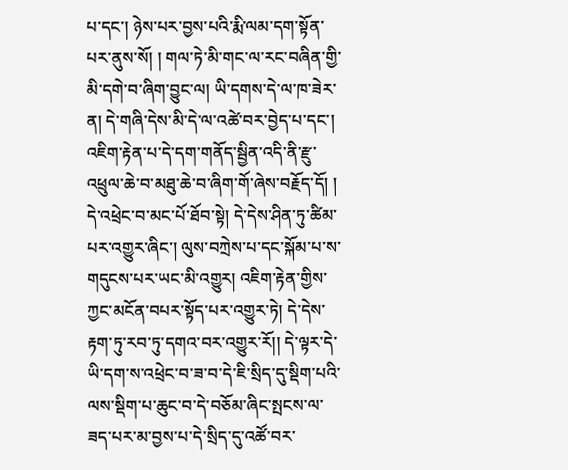པ་དང་། ཉེས་པར་བྱས་པའི་རྨི་ལམ་དག་སྟོན་པར་ནུས་སོ། ། གལ་ཏེ་མི་གང་ལ་རང་བཞིན་གྱི་མི་དགེ་བ་ཞིག་བྱུང་ལ། ཡི་དགས་དེ་ལ་ཁ་ཟེར་ན། དེ་གཞི་དེས་མི་དེ་ལ་འཚེ་བར་བྱེད་པ་དང་། འཇིག་རྟེན་པ་དེ་དག་གནོད་སྦྱིན་འདི་ནི་རྫུ་འཕྲུལ་ཆེ་བ་མཐུ་ཆེ་བ་ཞིག་གོ་ཞེས་བརྗོད་དོ། ། དེ་འཕྲེང་བ་མང་པོ་ཐོབ་སྟེ། དེ་དེས་ཤིན་ཏུ་ཚིམ་པར་འགྱུར་ཞིང་། ལུས་བཀྲེས་པ་དང་སྐོམ་པ་ས་གདུངས་པར་ཡང་མི་འགྱུར། འཇིག་རྟེན་གྱིས་ཀྱང་མངོན་བཔར་སྟོད་པར་འགྱུར་ཏེ། དེ་དེས་རྟག་ཏུ་རབ་ཏུ་དགའ་བར་འགྱུར་རོ།། དེ་ལྟར་དེ་ཡི་དག་ས་འཕྲེང་བ་ཟ་བ་དེ་ཇི་སྲིད་དུ་སྡིག་པའི་ལས་སྡིག་པ་ཆུང་བ་དེ་བཅོམ་ཞིང་སྤངས་ལ་ཟད་པར་མ་བྱས་པ་དེ་སྲིད་དུ་འཚོ་བར་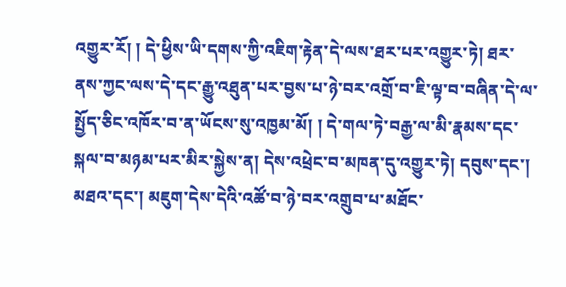འགྱུར་རོ། ། དེ་ཕྱིས་ཡི་དགས་ཀྱི་འཇིག་རྟེན་དེ་ལས་ཐར་པར་འགྱུར་ཏེ། ཐར་ནས་ཀྱང་ལས་དེ་དང་རྒྱུ་འཐུན་པར་བྱས་པ་ཉེ་བར་འགྲོ་བ་ཇི་ལྟ་བ་བཞིན་དེ་ལ་སྤྱོད་ཅིང་འཁོར་བ་ན་ཡོངས་སུ་འཁྱམ་མོ། ། དེ་གལ་ཏེ་བརྒྱ་ལ་མི་རྣམས་དང་སྐལ་བ་མཉམ་པར་མིར་སྐྱེས་ན། དེས་འཕྲེང་བ་མཁན་དུ་འགྱུར་ཏེ། དབུས་དང་། མཐའ་དང་། མཇུག་དེས་དེའི་འཚོ་བ་ཉེ་བར་འགྲུབ་པ་མཐོང་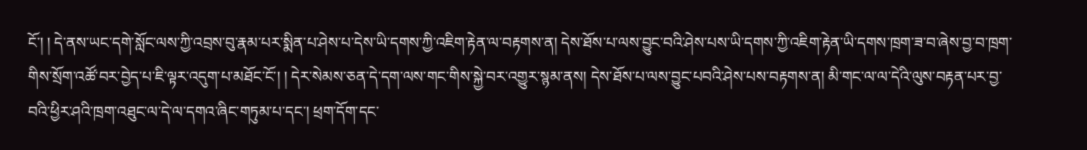ངོ་། ། དེ་ནས་ཡང་དགེ་སློང་ལས་ཀྱི་འབྲས་བུ་རྣམ་པར་སྨིན་པ་ཤེས་པ་དེས་ཡི་དགས་ཀྱི་འཇིག་རྟེན་ལ་བརྟགས་ན། དེས་ཐོས་པ་ལས་བྱུང་བའི་ཤེས་པས་ཡི་དགས་ཀྱི་འཇིག་རྟེན་ཡི་དགས་ཁྲག་ཟ་བ་ཞེས་བྱ་བ་ཁྲག་གིས་སྲོག་འཚོ་བར་བྱེད་པ་ཇི་ལྟར་འདུག་པ་མཐོང་ངོ་། ། དེར་སེམས་ཅན་དེ་དག་ལས་གང་གིས་སྐྱེ་བར་འགྱུར་སྙམ་ནས། དེས་ཐོས་པ་ལས་བྱུང་པབའི་ཤེས་པས་བརྟགས་ན། མི་གང་ལ་ལ་དེའི་ལུས་བརྟན་པར་བྱ་བའི་ཕྱིར་ཤའི་ཁྲག་འཐུང་ལ་དེ་ལ་དགའ་ཞིང་གཏུམ་པ་དང་། ཕྲག་དོག་དང་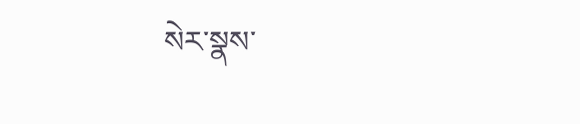སེར་སྣས་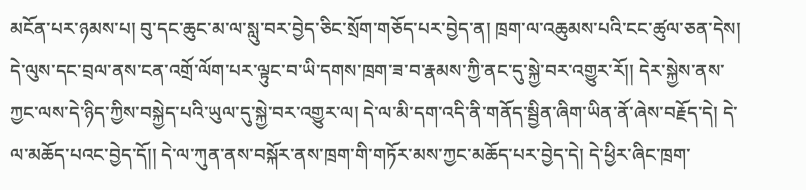མངོན་པར་ཉམས་པ། བུ་དང་ཆུང་མ་ལ་སླུ་བར་བྱེད་ཅིང་སྲོག་གཅོད་པར་བྱེད་ན། ཁྲག་ལ་འཆུམས་པའི་ངང་ཚུལ་ཅན་དེས། དེ་ལུས་དང་བྲལ་ནས་ངན་འགྲོ་ལོག་པར་ལྟུང་བ་ཡི་དགས་ཁྲག་ཟ་བ་རྣམས་ཀྱི་ནང་དུ་སྐྱེ་བར་འགྱུར་རོ།། དེར་སྐྱེས་ནས་ཀྱང་ལས་དེ་ཉིད་ཀྱིས་བསྐྱེད་པའི་ཡུལ་དུ་སྐྱེ་བར་འགྱུར་ལ། དེ་ལ་མི་དག་འདི་ནི་གནོད་སྦྱིན་ཞིག་ཡིན་ནོ་ཞེས་བརྗོད་དེ། དེ་ལ་མཆོད་པའང་བྱེད་དོ།། དེ་ལ་ཀུན་ནས་བསྐོར་ནས་ཁྲག་གི་གཏོར་མས་ཀྱང་མཆོད་པར་བྱེད་དེ། དེ་ཕྱིར་ཞིང་ཁྲག་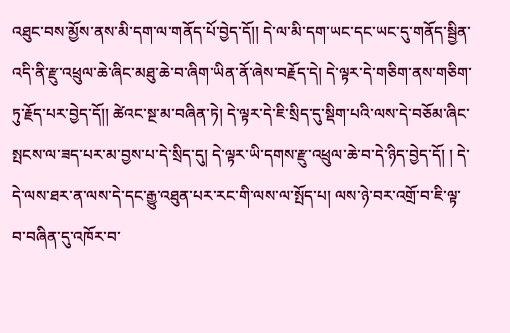འཐུང་བས་མྱོས་ནས་མི་དག་ལ་གནོད་པོ་བྱེད་དོ།། དེ་ལ་མི་དག་ཡང་དང་ཡང་དུ་གནོད་སྦྱིན་འདི་ནི་རྫུ་འཕྲུལ་ཆེ་ཞིང་མཐུ་ཆེ་བ་ཞིག་ཡིན་ནོ་ཞེས་བརྗོད་དེ། དེ་ལྟར་དེ་གཅིག་ནས་གཅིག་ཏུ་རྗོད་པར་བྱེད་དོ།། ཚེའང་སྔ་མ་བཞིན་ཏེ། དེ་ལྟར་དེ་ཇི་སྲིད་དུ་སྡིག་པའི་ལས་དེ་བཅོམ་ཞིང་སྤངས་ལ་ཟད་པར་མ་བྱས་པ་དེ་སྲིད་དུ། དེ་ལྟར་ཡི་དགས་རྫུ་འཕྲུལ་ཆེ་བ་དེ་ཉིད་བྱེད་དོ། ། དེ་དེ་ལས་ཐར་ན་ལས་དེ་དང་རྒྱུ་འཐུན་པར་རང་གི་ལས་ལ་སྤོད་པ། ལས་ཉེ་བར་འགྲོ་བ་ཇི་ལྟ་བ་བཞིན་དུ་འཁོར་བ་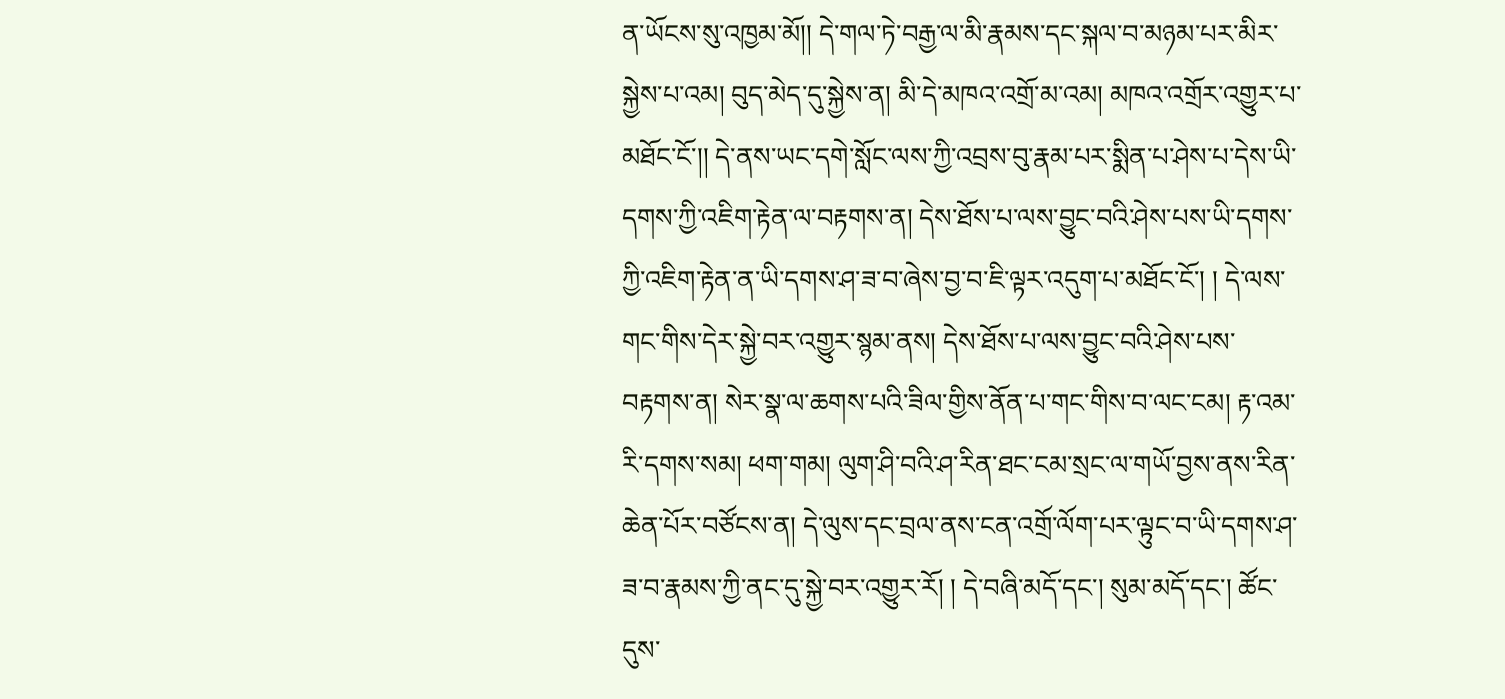ན་ཡོངས་སུ་འཁྱམ་མོ།། དེ་གལ་ཏེ་བརྒྱ་ལ་མི་རྣམས་དང་སྐལ་བ་མཉམ་པར་མིར་སྐྱེས་པ་འམ། བུད་མེད་དུ་སྐྱེས་ན། མི་དེ་མཁའ་འགྲོ་མ་འམ། མཁའ་འགྲོར་འགྱུར་པ་མཐོང་ངོ་།། དེ་ནས་ཡང་དགེ་སློང་ལས་ཀྱི་འབྲས་བུ་རྣམ་པར་སྨིན་པ་ཤེས་པ་དེས་ཡི་དགས་ཀྱི་འཇིག་རྟེན་ལ་བརྟགས་ན། དེས་ཐོས་པ་ལས་བྱུང་བའི་ཤེས་པས་ཡི་དགས་ཀྱི་འཇིག་རྟེན་ན་ཡི་དགས་ཤ་ཟ་བ་ཞེས་བྱ་བ་ཇི་ལྟར་འདུག་པ་མཐོང་ངོ་། ། དེ་ལས་གང་གིས་དེར་སྐྱེ་བར་འགྱུར་སྙམ་ནས། དེས་ཐོས་པ་ལས་བྱུང་བའི་ཤེས་པས་བརྟགས་ན། སེར་སྣ་ལ་ཆགས་པའི་ཟིལ་གྱིས་ནོན་པ་གང་གིས་བ་ལང་ངམ། རྟ་འམ་རི་དགས་སམ། ཕག་གམ། ལུག་ཤི་བའི་ཤ་རིན་ཐང་ངམ་སྲང་ལ་གཡོ་བྱས་ནས་རིན་ཆེན་པོར་བཙོངས་ན། དེ་ལུས་དང་བྲལ་ནས་ངན་འགྲོ་ལོག་པར་ལྟུང་བ་ཡི་དགས་ཤ་ཟ་བ་རྣམས་ཀྱི་ནང་དུ་སྐྱེ་བར་འགྱུར་རོ། ། དེ་བཞི་མདོ་དང་། སུམ་མདོ་དང་། ཚོང་དུས་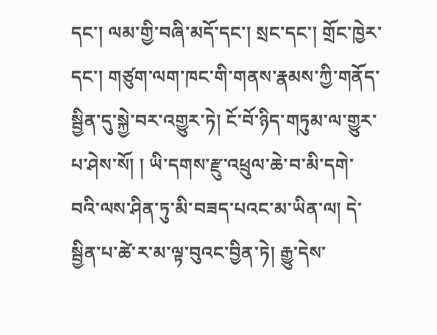དང་། ལམ་གྱི་བཞི་མདོ་དང་། སྲང་དང་། གྲོང་ཁྱེར་དང་། གཙུག་ལག་ཁང་གི་གནས་རྣམས་ཀྱི་གནོད་སྦྱིན་དུ་སྐྱེ་བར་འགྱུར་ཏེ། ངོ་བོ་ཉིད་གཏུམ་ལ་གྱུར་པ་ཤེས་སོ། ། ཡི་དགས་རྫུ་འཕྲུལ་ཆེ་བ་མི་དགེ་བའི་ལས་ཤིན་ཏུ་མི་བཟད་པའང་མ་ཡིན་ལ། དེ་སྦྱིན་པ་ཚེ་ར་མ་ལྟ་བུའང་བྱིན་ཏེ། རྒྱུ་དེས་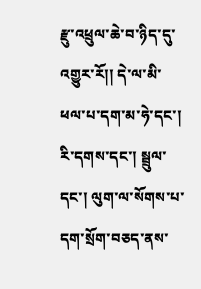རྫུ་འཕྲུལ་ཆེ་བ་ཉིད་དུ་འགྱུར་རོ།། དེ་ལ་མི་ཕལ་པ་དག་མ་ཧེ་དང་། རི་དགས་དང་། སྦྲུལ་དང་། ལུག་ལ་སོགས་པ་དག་སྲོག་བཅད་ནས་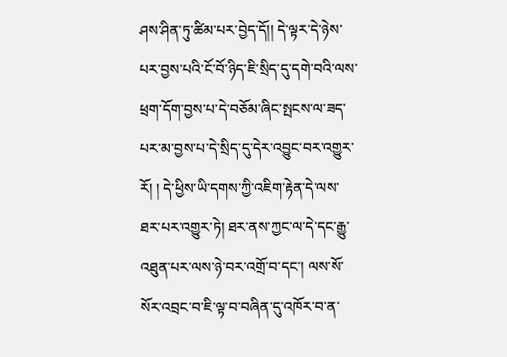ཤས་ཤིན་ཏུ་ཚིམ་པར་བྱེད་དོ།། དེ་ལྟར་དེ་ཉེས་པར་བྱས་པའི་ངོ་བོ་ཉིད་ཇི་སྲིད་དུ་དགེ་བའི་ལས་ཕྲག་དོག་བྱས་པ་དེ་བཅོམ་ཞིང་སྤངས་ལ་ཟད་པར་མ་བྱས་པ་དེ་སྲིད་དུ་དེར་འབྱུང་བར་འགྱུར་རོ། ། དེ་ཕྱིས་ཡི་དགས་ཀྱི་འཇིག་རྟེན་དེ་ལས་ཐར་པར་འགྱུར་ཏེ། ཐར་ནས་ཀྱང་ལ་དེ་དང་རྒྱུ་འཐུན་པར་ལས་ཉེ་བར་འགྲོ་བ་དང་། ལས་སོ་སོར་འབྲང་བ་ཇི་ལྟ་བ་བཞིན་དུ་འཁོར་བ་ན་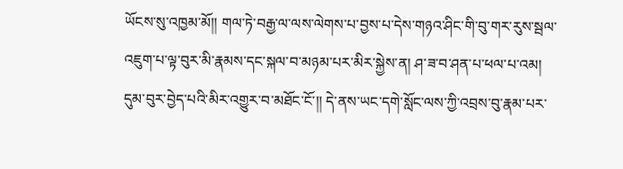ཡོངས་སུ་འཁྱམ་མོ།། གལ་ཏེ་བརྒྱ་ལ་ལས་ལེགས་པ་བྱས་པ་དེས་གཉའ་ཤིང་གི་བུ་གར་རུས་སྦལ་འཇུག་པ་ལྟ་བུར་མི་རྣམས་དང་སྐལ་བ་མཉམ་པར་མིར་སྐྱེས་ན། ཤ་ཟ་བ་ཤན་པ་ཕལ་པ་འམ། དུམ་བུར་བྱེད་པའི་མིར་འགྱུར་བ་མཐོང་ངོ་།། དེ་ནས་ཡང་དགེ་སློང་ལས་ཀྱི་འབྲས་བུ་རྣམ་པར་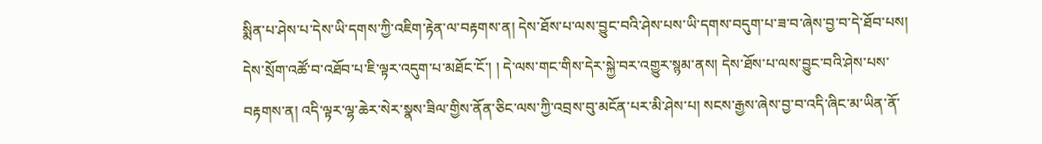སྨིན་པ་ཤེས་པ་དེས་ཡི་དགས་ཀྱི་འཇིག་རྟེན་ལ་བརྟགས་ན། དེས་ཐོས་པ་ལས་བྱུང་བའི་ཤེས་པས་ཡི་དགས་བདུག་པ་ཟ་བ་ཞེས་བྱ་བ་དེ་ཐོབ་པས། དེས་སྲོག་འཚོ་བ་འཐོབ་པ་ཇི་ལྟར་འདུག་པ་མཐོང་ངོ་། ། དེ་ལས་གང་གིས་དེར་སྐྱེ་བར་འགྱུར་སྙམ་ནས། དེས་ཐོས་པ་ལས་བྱུང་བའི་ཤེས་པས་བརྟགས་ན། འདི་ལྟར་ལྷ་ཆེར་སེར་སྣས་ཟིལ་གྱིས་ནོན་ཅིང་ལས་ཀྱི་འབྲས་བུ་མངོན་པར་མི་ཤེས་པ། སངས་རྒྱས་ཞེས་བྱ་བ་འདི་ཞིང་མ་ཡིན་ནོ་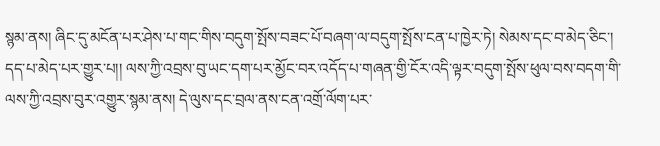སྙམ་ནས། ཞིང་དུ་མངོན་པར་ཤེས་པ་གང་གིས་བདུག་སྤོས་བཟང་པོ་བཞག་ལ་བདུག་སྤོས་ངན་པ་ཁྱེར་ཏེ། སེམས་དང་བ་མེད་ཅིང་། དད་པ་མེད་པར་གྱུར་པ།། ལས་ཀྱི་འབྲས་བུ་ཡང་དག་པར་མྱོང་བར་འདོད་པ་གཞན་གྱི་ངོར་འདི་ལྟར་བདུག་སྤོས་ཕུལ་བས་བདག་གི་ལས་ཀྱི་འབྲས་བུར་འགྱུར་སྙམ་ནས། དེ་ལུས་དང་བྲལ་ནས་ངན་འགྲོ་ལོག་པར་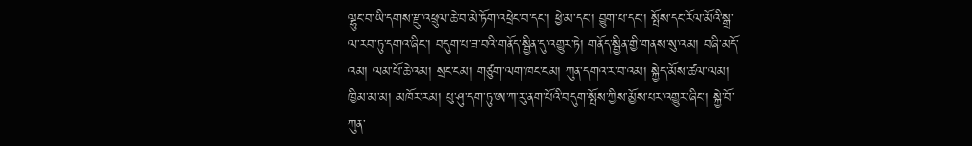ལྷུང་བ་ཡི་དགས་རྫུ་འཕྲུལ་ཆེ་བ་མེ་ཏོག་འཕྲེང་བ་དང་། ཕྱེ་མ་དང་། བྱུག་པ་དང་། སྤོས་དང་རོལ་མོའི་སྒྲ་ལ་རབ་ཏུ་དགའ་ཞིང་། བདུག་པ་ཟ་བའི་གནོད་སྦྱིན་དུ་འགྱུར་ཏེ། གནོད་སྦྱིན་གྱི་གནས་སུ་འམ། བཞི་མདོ་འམ། ལམ་པོ་ཆེ་འམ། སྲང་ངམ། གཙུག་ལག་ཁང་ངམ། ཀུན་དགའ་ར་བ་འམ། སྐྱེད་མོས་ཚལ་ལམ། ཁྱིམ་མ་མ། མཁོར་རམ། པུ་ཤུ་དག་ཏུ་ཨ་ཀ་རུ་ནག་པོའི་བདུག་སྤོས་ཀྱིས་མྱོས་པར་འགྱུར་ཞིང་། སྐྱེ་བོ་ཀུན་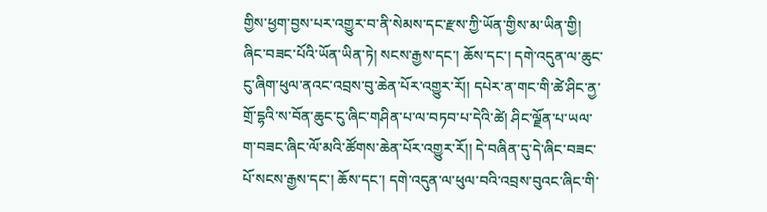གྱིས་ཕྱག་བྱས་པར་འགྱུར་བ་ནི་སེམས་དང་རྫས་ཀྱི་ཡོན་གྱིས་མ་ཡིན་གྱི། ཞིང་བཟང་པོའི་ཡོན་ཡིན་ཏེ། སངས་རྒྱས་དང་། ཆོས་དང་། དགེ་འདུན་ལ་ཆུང་ངུ་ཞིག་ཕུལ་ནའང་འབྲས་བུ་ཆེན་པོར་འགྱུར་རོ།། དཔེར་ན་གང་གི་ཚེ་ཤིང་ནྱ་གྲོ་དྷའི་ས་བོན་ཆུང་ངུ་ཞིང་གཤིན་པ་ལ་བཏབ་པ་དེའི་ཚེ། ཤིང་ལྗོན་པ་ཡལ་ག་བཟང་ཞིང་ལོ་མའི་ཚོགས་ཆེན་པོར་འགྱུར་རོ།། དེ་བཞིན་དུ་དེ་ཞིང་བཟང་པོ་སངས་རྒྱས་དང་། ཆོས་དང་། དགེ་འདུན་ལ་ཕུལ་བའི་འབྲས་བུའང་ཞིང་གི་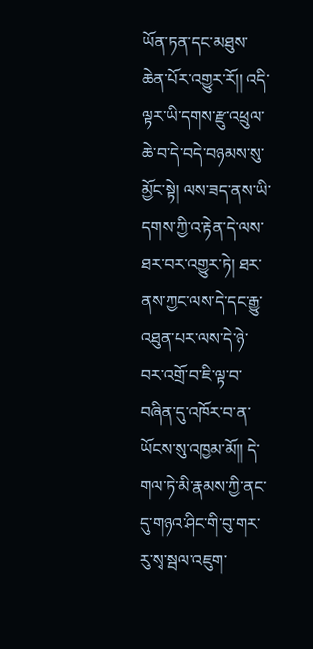ཡོན་ཏན་དང་མཐུས་ཆེན་པོར་འགྱུར་རོ།། འདི་ལྟར་ཡི་དགས་རྫུ་འཕྲུལ་ཆེ་བ་དེ་བདེ་བཉམས་སུ་མྱོང་སྟེ། ལས་ཟད་ནས་ཡི་དགས་ཀྱི་འ་རྟེན་དེ་ལས་ཐར་བར་འགྱུར་ཏེ། ཐར་ནས་ཀྱང་ལས་དེ་དང་རྒྱུ་འཐུན་པར་ལས་དེ་ཉེ་བར་འགྲོ་བ་ཇི་ལྟ་བ་བཞིན་དུ་འཁོར་བ་ན་ཡོངས་སུ་འཁྱམ་མོ།། དེ་གལ་ཏེ་མི་རྣམས་ཀྱི་ནང་དུ་གཉའ་ཤིང་གི་བུ་གར་རུ་སྭ་སྦལ་འཇུག་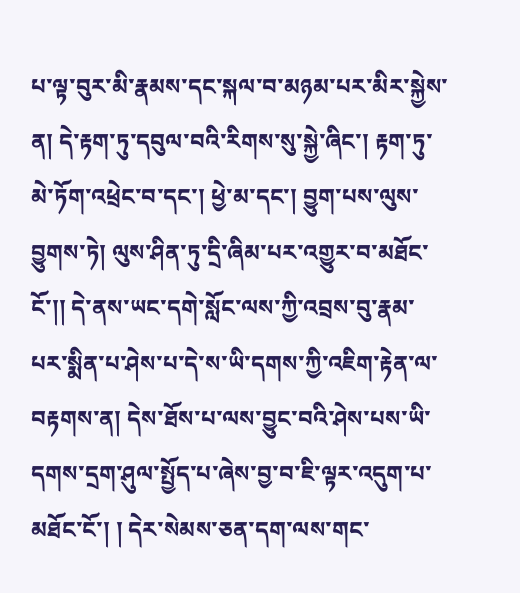པ་ལྟ་བུར་མི་རྣམས་དང་སྐལ་བ་མཉམ་པར་མིར་སྐྱེས་ན། དེ་རྟག་ཏུ་དབུལ་བའི་རིགས་སུ་སྐྱེ་ཞིང་། རྟག་ཏུ་མེ་ཏོག་འཕྲེང་བ་དང་། ཕྱེ་མ་དང་། བྱུག་པས་ལུས་བྱུགས་ཏེ། ལུས་ཤིན་ཏུ་དྲི་ཞིམ་པར་འགྱུར་བ་མཐོང་ངོ་།། དེ་ནས་ཡང་དགེ་སློང་ལས་ཀྱི་འབྲས་བུ་རྣམ་པར་སྨིན་པ་ཤེས་པ་དེ་ས་ཡི་དགས་ཀྱི་འཇིག་རྟེན་ལ་བརྟགས་ན། དེས་ཐོས་པ་ལས་བྱུང་བའི་ཤེས་པས་ཡི་དགས་དྲག་ཤུལ་སྤྱོད་པ་ཞེས་བྱ་བ་ཇི་ལྟར་འདུག་པ་མཐོང་ངོ་། ། དེར་སེམས་ཅན་དག་ལས་གང་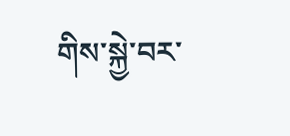གིས་སྐྱེ་བར་